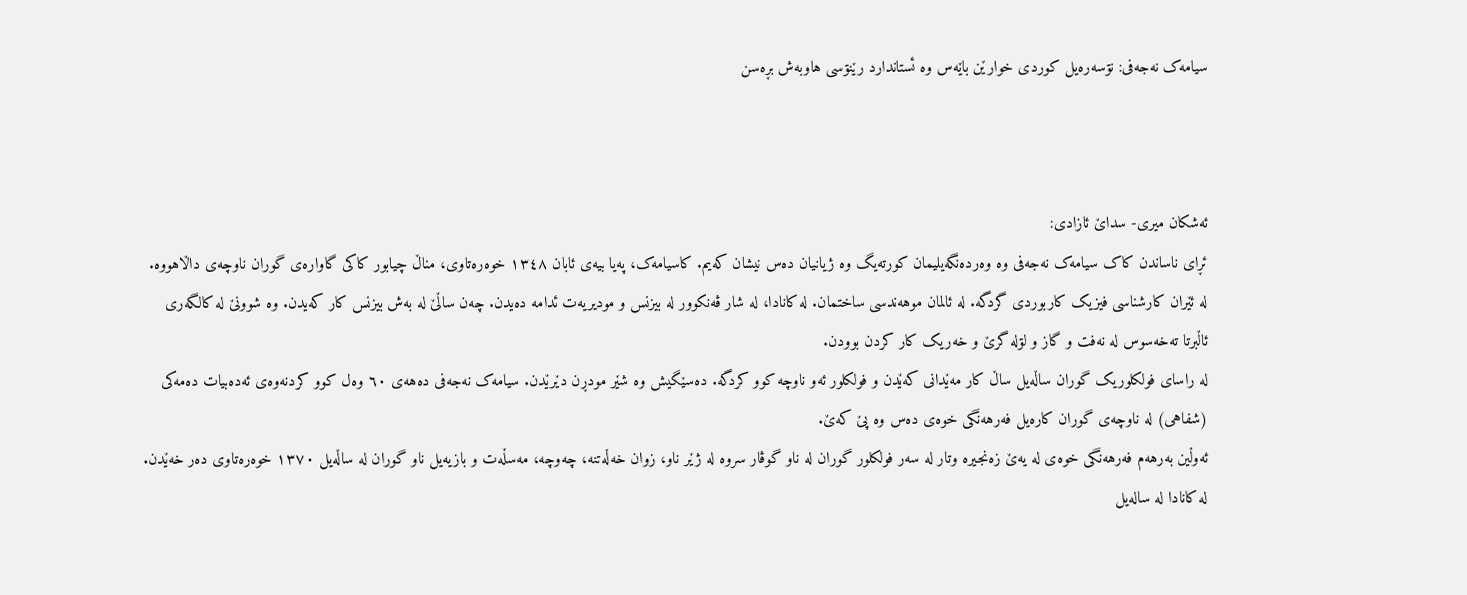سیامه‌ک نه‌جه‌فی: نۊسه‌ره‌یل کوردی خوارێن باێه‌س وه‌ ئستاندارد رێنۊسی هاوبه‌ش بڕه‌سن



ئه‌شکان میری- سداێ ئازادی:
ئڕای ناساندن کاک سیامه‌ک نه‌جه‌فی وه‌ وه‌رده‌نگه‌یلیمان کورته‌یگ وه‌ ژیانیان ده‌س نیشان که‌یم. کاسیامەک، پەیا بیەی ئابان ۱۳٤۸ خوەرەتاوی، مناڵ چیابور کاکی گاوارەی گوران ناوچەی داڵاهووە. لە ئێران کارشناسی فیزیک کاربوردی گردگە. له‌ ئالمان موهەندسی ساختمان. له‌ کانادا، لە شار ڤەنکوور لە بیزنس و مودیریەت ئدامە دەیدن. چەن ساڵێ لە بەش بیزنس کار کەیدن. وە شوونێ لە کالگەری ئاڵبرتا تەخەسوس لە نەفت و گاز و لۊلە گرێ و خەریک کار کردن بوودن.
لە راسای فولکلوریک گوران ساڵەیل ساڵ کار مەێدانی که‌ێدن و فولکلور ئه‌و ناوچه‌ کوو کردگە. دەسێگیش وە شێر مودڕن دێرێدن. سیامەک نەجەفی دەهەی ٦٠ وەل کوو کردنەوەی ئەدەبیات دەمەکی (شفاهی) لە ناوچەی گوران کارەیل فەرهەنگی خوەی دەس وە پێ که‌ێ.
ئەوڵین بەرهەم فەرهەنگی خوەی لە یەێ زەنجیرە وتار لە سەر فولکلور گوران لە ناو گوڤار سروە لە ژێر ناو، زوان خەڵەتنە، چەوچە، مەسڵەت و بازیەیل ناو گوران لە ساڵەیل ۱۳۷٠ خوەرەتاوی دەر خەێدن. لە کانادا لە سالەیل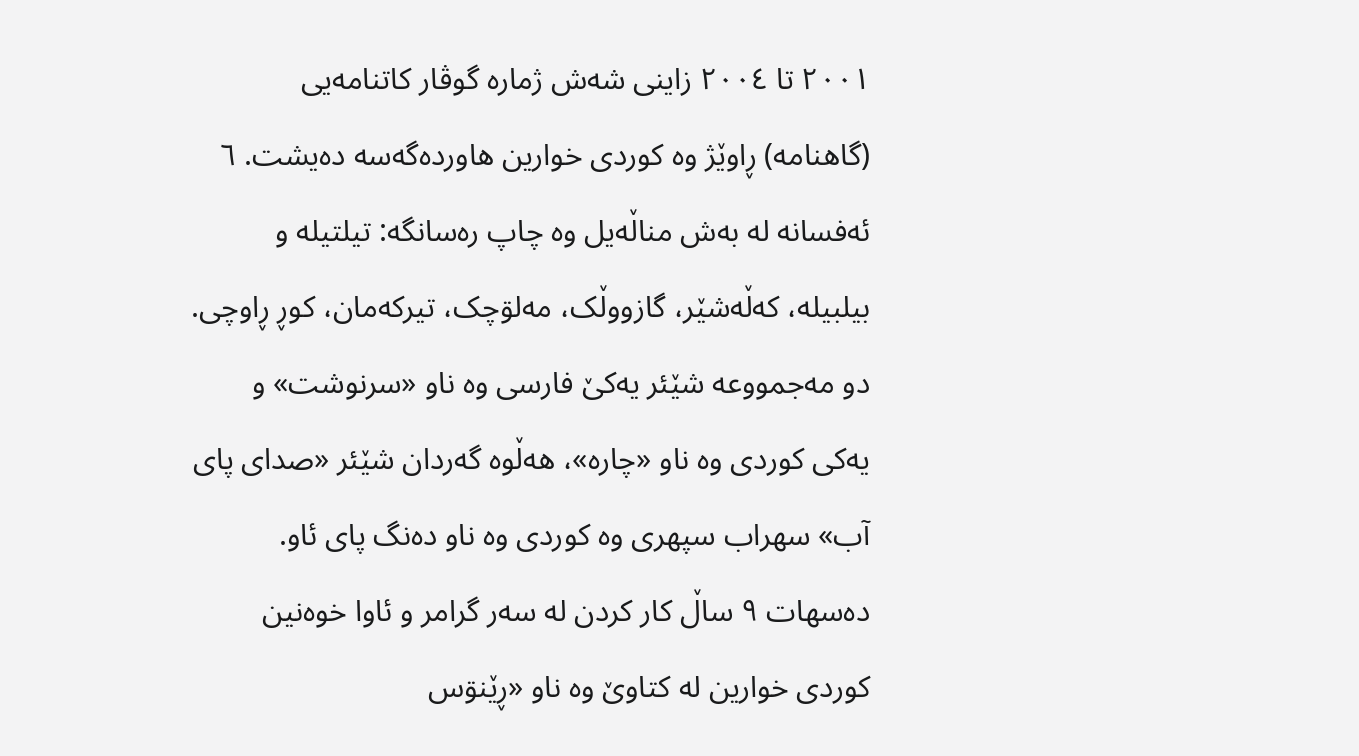۲٠٠۱ تا ۲٠٠٤ زاینی شەش ژمارە گوڤار کاتنامەیی (گاهنامە) ڕاوێژ وە کوردی خوارین هاوردەگەسە دەیشت. ٦ ئەفسانە لە بەش مناڵەیل وە چاپ رەسانگە: تیلتیله‌ و بیلبیله‌، که‌ڵه‌شێر، گازووڵک، مه‌لۊچک، تیرکه‌مان، کوڕ ڕاوچی.
دو مەجمووعە شێئر یەکێ فارسی وە ناو «سرنوشت» و یەکی کوردی وە ناو «چارە»، هه‌ڵوه‌ گه‌ردان شێئر «صدای پای آب» سهراب سپهری وه‌ کوردی وه‌ ناو ده‌نگ پای ئاو. دەسهات ۹ ساڵ کار کردن لە سەر گرامر و ئاوا خوەنین کوردی خوارین لە کتاوێ وە ناو «ڕێنۊس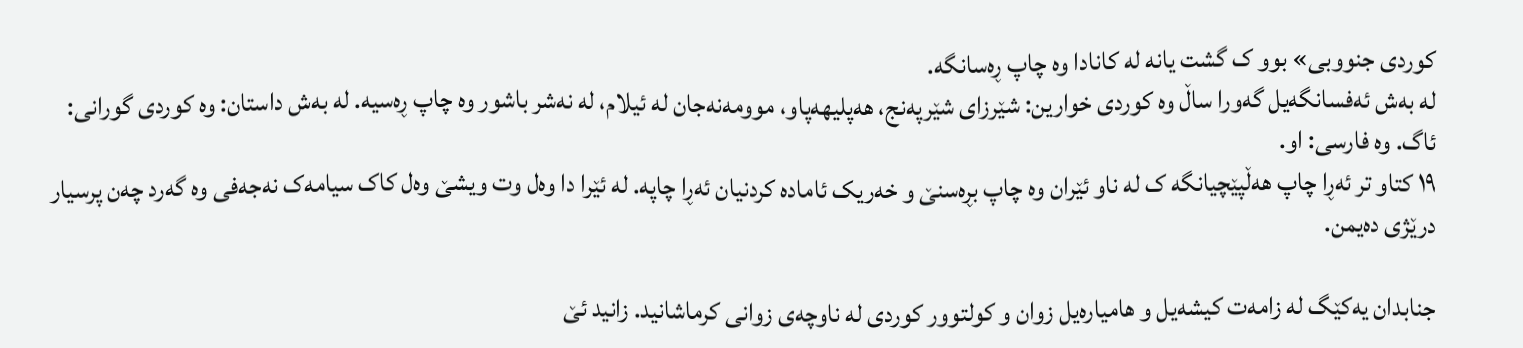کوردی جنووبی» بوو ک گشت یانه‌ لە کانادا وە چاپ ڕەسانگە.
لە بەش ئەفسانگەیل گەورا ساڵ وە کوردی خوارین: شێرزای شێرپەنج، هەپلیهەپاو، موومەنەجان لە ئیلام، له‌ نەشر باشور وە چاپ ڕەسیە. لە بەش داستان: وە کوردی گورانی: ئاگ. وە فارسی: او.
١٩ کتاو تر ئەڕا چاپ هەڵپێچیانگە ک لە ناو ئێران وە چاپ بڕەسنێ و خەریک ئامادە کردنیان ئەڕا چاپە. لە ئێرا دا وه‌ل وت ویشێ وەل کاک سیامه‌ک نه‌جه‌فی وه‌ گه‌رد چه‌ن پرسیار درێژی ده‌یمن.

جنابدان یه‌کێگ له‌ زامه‌ت کیشه‌یل و هامیاره‌یل زوان و کولتوور کوردی له‌ ناوچه‌ی زوانی کرماشانید. زانید ئێ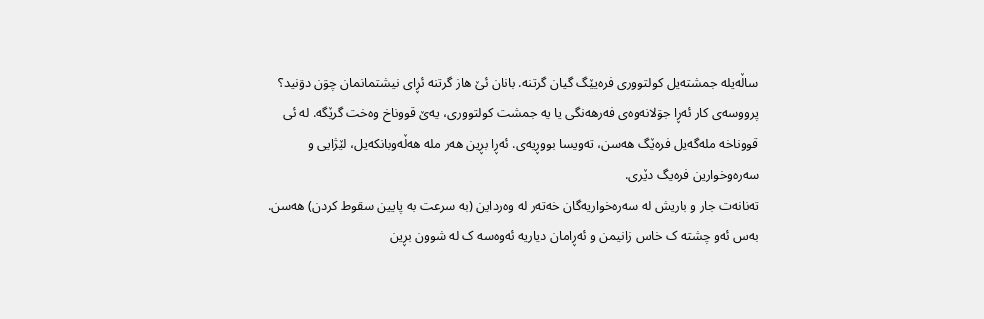ساڵه‌یله‌ جمشته‌یل کولتووری فره‌یێگ گیان گرتنه‌. بانان ئێ هاز گرتنه‌ ئڕای نیشتمانمان چۊن دۊنید؟
پرووسه‌ی کار ئه‌ڕا جۊلانه‌وه‌ی فه‌رهه‌نگی یا یه‌ جمشت کولتووری، یه‌ێ قووناخ وه‌خت گرێگه‌. له‌ ئی قووناخه‌ مله‌گه‌یل فره‌ێگ هه‌سن، ته‌ویسا بووڕیه‌ی. ئه‌ڕا بڕین هه‌ر مله‌ هه‌ڵه‌وبانکه‌یل، لێژایی و سه‌ره‌وخوارین فرەیگ دێری.
ته‌نانه‌ت جار و باریش لە سەرەخواریەگان خەتەر له‌ وه‌رداین (به‌ سرعت بە پایین سقوط کردن) هەسن. به‌س ئه‌و چشته‌ ک خاس زانیمن و ئه‌ڕامان دیاریه‌ ئه‌وه‌سه‌ ک له‌ شوون بڕین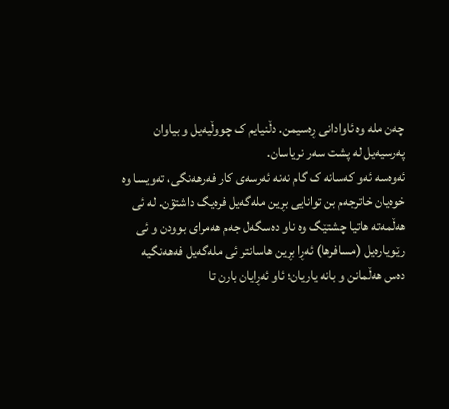چه‌ن مله‌ وه‌ ئاوادانی ڕه‌سیمن. دڵنیایم ک چووڵیه‌یل و بیاوان په‌رسیه‌یل له‌ پشت سه‌ر نریاسان.
ئه‌وه‌سه‌ ئه‌و که‌سانه‌ ک گام نه‌نه‌ ئه‌رسه‌ی کار فه‌رهه‌نگی، ته‌ویسا وه‌ خوه‌یان خاترجه‌م بن توانایی بڕین مله‌گه‌یل فره‌یگ داشتۊن. له‌ ئی هه‌ڵمه‌ته‌ هاتیا چشتێگ وه‌ ناو ده‌سگه‌ل جه‌م هه‌مرای بوودن و ئی رێویاره‌یل (مسافرها) ئه‌ڕا بڕین هاسانتر ئی مله‌گه‌یل فه‌هه‌نگیه‌ ده‌س هه‌ڵمانن و بانە یاریان؛ ئاو ئه‌ڕایان بارن تا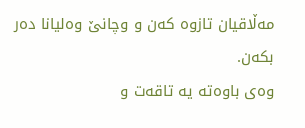مه‌ڵاقیان تازوه‌ که‌ن و وچانێ وه‌لیانا ده‌ر بکه‌ن.
وه‌ی باوه‌ته‌ یه‌ تاقه‌ت و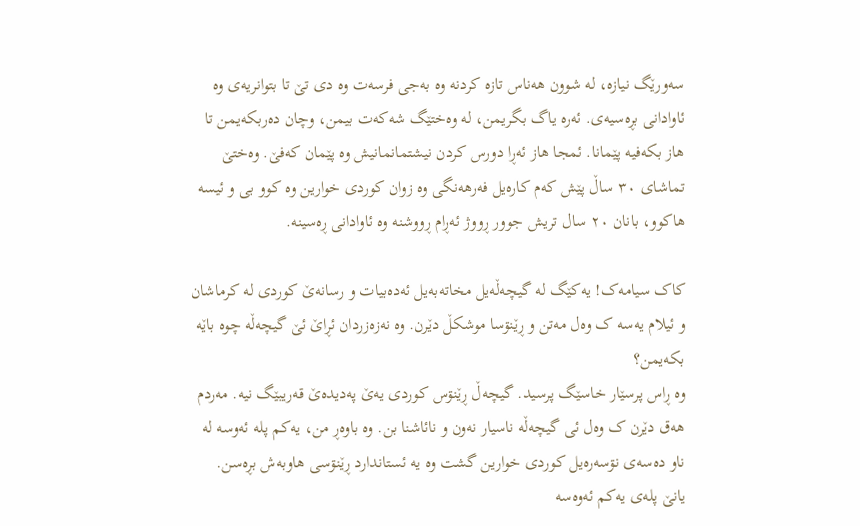سه‌ورێگ نیازه‌، لە شوون هەناس تازە کردنە وه‌ به‌جی فرسەت وە دی تێ تا بتوانریه‌ی وه‌ ئاوادانی بڕه‌سیه‌ی. ئەرە یاگ بگریمن، لە وەختێگ شه‌که‌ت بیمن، وچان ده‌ربکەیمن تا هاز بکه‌فیه‌ پێمانا. ئمجا هاز ئه‌ڕا دورس کردن نیشتمانمانیش وه‌ پێمان که‌فێ. وه‌ختێ تماشای ٣٠ ساڵ پێش کەم کارەیل فەرهەنگی وە زوان کوردی خوارین وە کوو بی و ئیسە هاکوو، بانان ٢٠ سال تریش جوور ڕووژ ئەڕام ڕووشنە وە ئاوادانی ڕەسینە.

کاک سیامه‌ک! یه‌کێگ له‌ گیچه‌ڵه‌یل مخاته‌به‌یل ئه‌ده‌بیات و رسانه‌ێ کوردی له‌ کرماشان و ئیلام یه‌سه‌ ک وەل مه‌تن و ڕێنۊسا موشکڵ دێرن. وه‌ نه‌زه‌زردان ئڕاێ ئێ گیچه‌ڵه‌ چوه‌ باێه‌ بکه‌یمن؟
وه‌ ڕاس پرسێار خاسێگ پرسید. گیچەڵ ڕێنۊس کوردی یه‌ێ‌ په‌دیده‌ێ قه‌ریبێگ نیه‌. مه‌ردم هه‌ق دێرن ک وه‌ل ئی گیچه‌ڵه‌ ناسیار نه‌ون و نائاشنا بن. وه‌ باوه‌ڕ من، یه‌کم پله‌ ئه‌وسه‌ له‌ ناو ده‌سه‌ی نۊسه‌ره‌یل کوردی خوارین گشت وه‌ یه‌ ئستاندارد ڕێنۊسی هاوبه‌ش بڕه‌سن.
یانێ پله‌ی یه‌کم ئه‌وه‌سه‌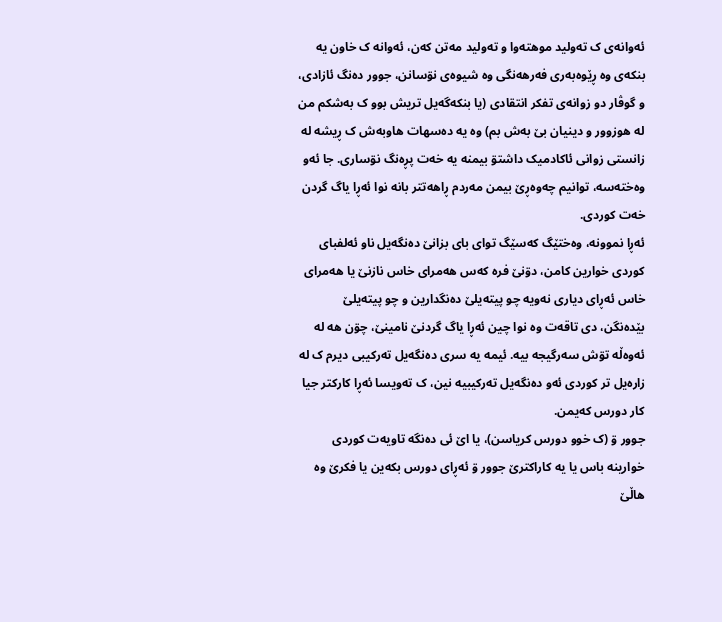ئه‌وانه‌ی ک ته‌ولید موهته‌وا و ته‌ولید مه‌تن که‌ن، ئه‌وانه‌ ک خاون یه‌ بنکه‌ی وه‌ ڕێوه‌به‌ری فه‌رهه‌نگی وه‌ شیوه‌ی نۊسانن، جوور ده‌نگ ئازادی، و گوڤار دو زوانه‌ی تفکر انتقادی (یا بنکه‌گه‌یل تریش بوو ک به‌شکم من له‌ هوزوور و دینیان بێ به‌ش بم) وه‌ یه‌ ده‌سهات هاوبه‌ش ک ڕیشه‌ له‌ زانستی زوانی ئاکادمیک داشتۊ بیمنه‌ یه‌ خه‌ت پڕه‌نگ نۊساری. جا ئه‌و وه‌خته‌سه‌، توانیم چه‌وه‌ڕێ بیمن مه‌ردم ڕاهه‌تتر بانه‌ نوا ئه‌ڕا یاگ گردن خه‌ت کوردی.
ئه‌ڕا نموونه‌، وه‌ختێگ که‌سێگ توای بای بزانێ ده‌نگه‌یل ناو ئه‌لفبای کوردی خوارین کامن، دۊنێ فره‌ که‌س هه‌مرای خاس نازنێ یا هه‌مرای خاس ئه‌ڕای دیاری نه‌ویه‌ چو پیته‌یلێ ده‌نگدارین و چو پیته‌یلێ بێده‌نگن، دی تاقه‌ت وه‌ نوا چین ئه‌ڕا یاگ گردنێ نامینێ، چۊن هه‌ له‌ ئه‌وه‌ڵه‌ تۊش سه‌رگیجه‌ بیه‌. ئیمه‌ یه‌ سری ده‌نگه‌یل ته‌رکیبی دیرم ک له‌ زاره‌یل تر کوردی ئه‌و ده‌نگه‌یل ته‌رکیبیه‌ نین، ک ته‌ویسا ئه‌ڕا کارکتر جیا کار دورس که‌یمن.
جوور ۊ (ک خوو دورس کریاسن)، یا اێ ئی ده‌نگه‌ تاویه‌ت کوردی خوارینه‌ باس یا یه‌ کاراکترێ جوور ۊ ئه‌ڕای دورس بکه‌ین یا فکرێ وه‌ هاڵێ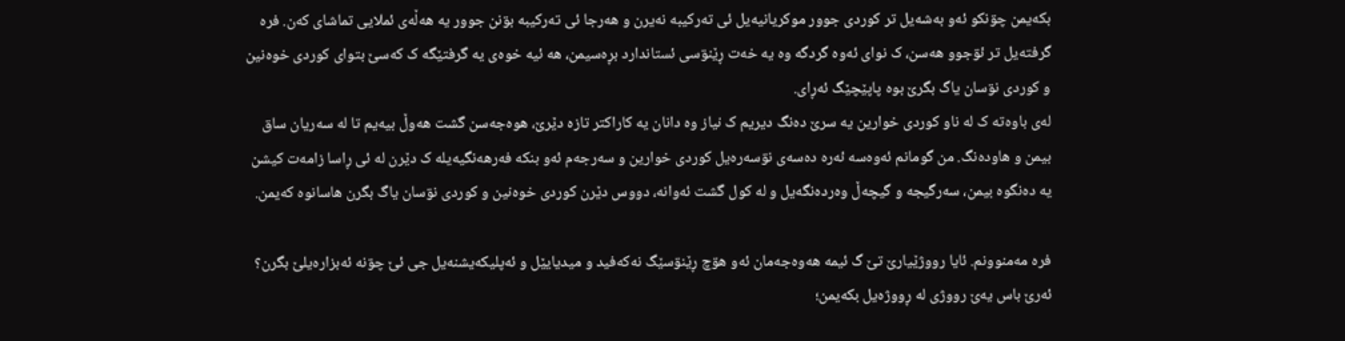بکه‌یمن چۊنکو ئه‌و به‌شه‌یل تر کوردی جوور موکریانیه‌یل ئی ته‌رکیبه‌ نه‌یرن و هه‌رجا ئی ته‌رکیبه‌ بۊنن جوور یه‌ هه‌ڵه‌ی ئملایی تماشای که‌ن. فره‌ گرفته‌یل تر ئۊجوو هه‌سن، ک نوای ئه‌وه‌ گردگه‌ وه‌ یه‌ خه‌ت ڕێنۊسی ئستاندارد بڕه‌سیمن، هه‌ ئیه‌ خوه‌ی یه‌ گرفتێگه‌ ک که‌سێ بتوای کوردی خوه‌نین و کوردی نۊسان یاگ بگرێ بوه‌ پاپێچێگ ئه‌ڕای.
له‌ی باوه‌ته‌ ک له‌ ناو کوردی خوارین یه‌ سرێ ده‌نگ دیریم ک نیاز وه‌ دانان یه‌ کاراکتر تازه‌ دێرێ، هوه‌جه‌سن گشت هه‌وڵ بیه‌یم تا له‌ سه‌ریان ساق بیمن و هاوده‌نگ. من گومانم ئه‌وه‌سه‌ ئه‌ره‌ ده‌سه‌ی نۊسه‌ره‌یل کوردی خوارین و سه‌رجه‌م ئه‌و بنکه‌ فه‌رهه‌نگیه‌یله‌ ک دێرن له‌ ئی ڕاسا زامه‌ت کیشن یه‌ ده‌نگوه‌ بیمن، سه‌رگیجه‌ و گیچه‌ڵ وه‌رده‌نگه‌یل و له‌ کول گشت ئه‌وانه‌، دووس دێرن کوردی خوه‌نین و کوردی نۊسان یاگ بگرن هاسانوه‌ که‌یمن.

فره‌ مه‌منوونم. ئایا رووژێیارێ تێ گ ئیمه‌ هه‌وه‌جه‌مان ئه‌و هۊچ ڕێنۊسێگ نه‌که‌فید و میدیایێل و ئه‌پلیکه‌یشنه‌یل جی ئێ چۊنه‌ ئه‌بزاره‌یلێ بگرن؟
ئه‌رێ‌ باس یه‌ێ رووژی له‌ ڕووژه‌یل بکه‌یمن؛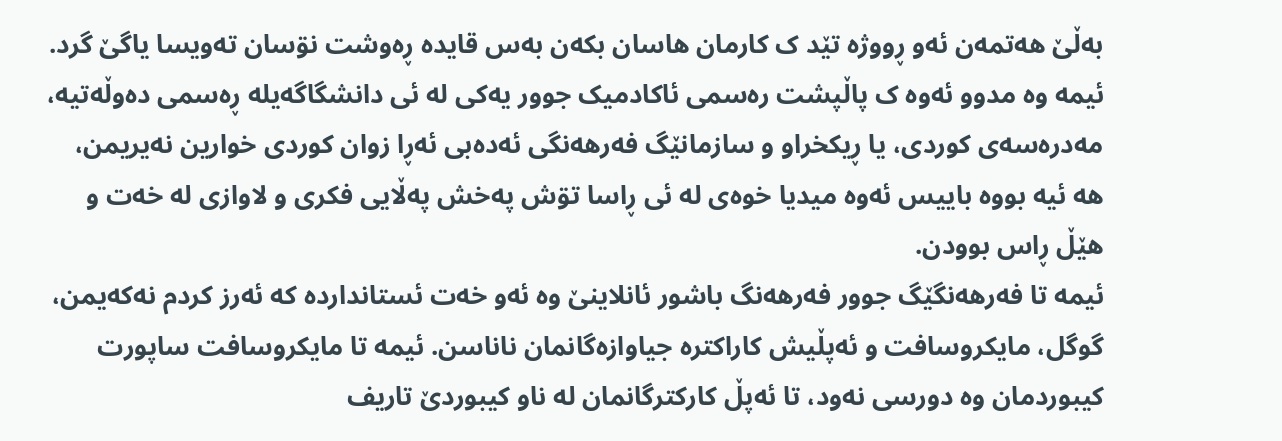به‌ڵێ هه‌تمه‌ن ئه‌و ڕووژه‌ تێد ک کارمان هاسان بکه‌ن به‌س قایده‌ ڕه‌وشت نۊسان ته‌ویسا یاگێ گرد. ئیمه‌ وه‌ مدوو ئه‌وه‌ ک پاڵپشت ره‌سمی ئاکادمیک جوور یه‌کی له‌ ئی دانشگاگه‌یله‌ ڕه‌سمی ده‌وڵه‌تیه‌، مه‌دره‌سه‌ی کوردی، یا ڕیکخراو و سازمانێگ فه‌رهه‌نگی ئه‌ده‌بی ئه‌ڕا زوان کوردی خوارین نه‌یریمن، هه‌ ئیه‌ بووه‌ باییس ئه‌وه‌ میدیا خوه‌ی له‌ ئی ڕاسا تۊش په‌خش په‌ڵایی فکری و لاوازی له‌ خه‌ت و هێڵ ڕاس بوودن.
ئیمه‌ تا فه‌رهه‌نگێگ جوور فه‌رهه‌نگ باشور ئانلاینێ وه‌ ئه‌و خه‌ت ئستاندارده‌ که‌ ئه‌رز کردم نه‌که‌یمن، گوگل، مایکروسافت و ئه‌پڵیش کاراکتره‌ جیاوازه‌گانمان ناناسن. ئیمه‌ تا مایکروسافت ساپورت کیبوردمان وه‌ دورسی نه‌ود، تا ئه‌پڵ کارکترگانمان له‌ ناو کیبوردێ تاریف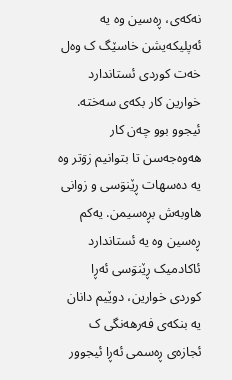نه‌که‌ی، ڕه‌سین وه‌ یه‌ ئه‌پلیکه‌یشن خاسێگ ک وەل خەت کوردی ئستاندارد خوارین کار بکەی سه‌خته‌.
ئیجوو بوو چه‌ن کار هه‌وه‌جه‌سن تا بتوانیم زۊتر وه‌ یه‌ ده‌سهات ڕێنۊسی و زوانی هاوبه‌ش بڕه‌سیمن. یه‌کم ڕه‌سین وه‌ یه‌ ئستاندارد ئاکادمیک ڕێنۊسی ئه‌ڕا کوردی خوارین، دوێیم دانان یه‌ بنکه‌ی فه‌رهه‌نگی ک ئجازه‌ی ڕه‌سمی ئه‌ڕا ئیجوور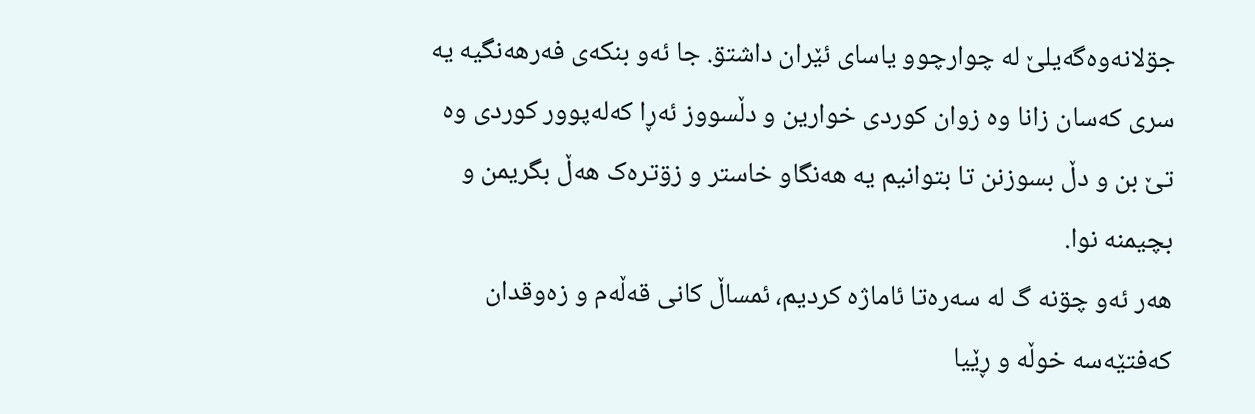جۊلانه‌وه‌گه‌یلێ له‌ چوارچوو یاسای ئێران داشتۊ. جا ئه‌و بنکه‌ی فه‌رهه‌نگیه‌ یه‌ سری که‌سان زانا وه‌ زوان کوردی خوارین و دڵسووز ئه‌ڕا که‌له‌پوور کوردی وه‌ تێ بن و دڵ بسوزنن تا بتوانیم یه‌ هه‌نگاو خاستر و زۊتره‌ک هەڵ بگریمن و بچیمنه‌ نوا.
هه‌ر ئه‌و چۊنه‌ گ له‌ سه‌ره‌تا ئاماژه‌ کردیم، ئمساڵ کانی قه‌ڵه‌م و زه‌وقدان که‌فتێه‌سه‌ خوڵه‌ و ڕێیا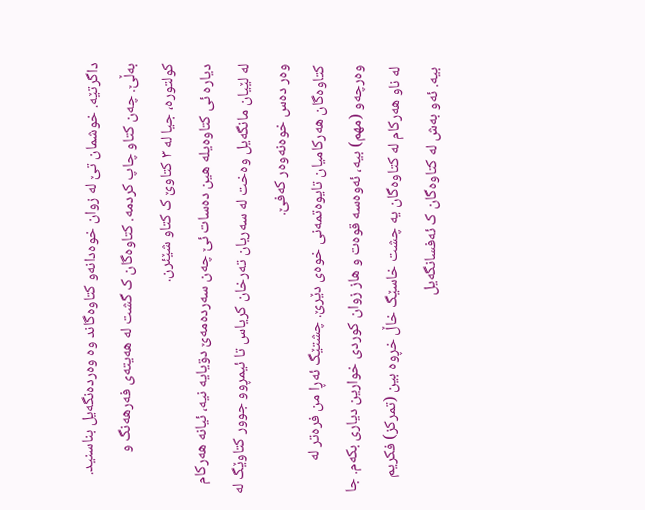داگرتێه‌. خوشمان تێ له‌ زوان خوه‌دانه‌و کتاوه‌گاند وه‌ وه‌رده‌نگه‌یل بناسنید.
به‌ڵێ. چه‌ن کتاو چاپ کردمه‌. کتاوه‌گان ک گشت له‌ هه‌یته‌ی فه‌رهه‌نگ و کولتوره‌، جیا له‌ ٣ کتاوێ ک کتاو شێئرن.
دیارە ئی کتاوەیله‌ هین دەسات ئێ چەن سەردەمەێ دۊیایە نیە، ئیانە هەرکام لە لێیان مانگەیل وەخت لە سەریان تەرخان کریاس تا ئیمڕوو جوور کتاوێگ لە وەر دەس خوەنەوەر کەفێ.
کتاوەگان هەرکامیان تایوەتمەنی خوەی دێرێ. چشتێگ ئەڕا من فرەتر لە وەرچەو (مهم) بیه‌، ئەوەسە قوەت و هاز زوان کوردی خوارین دیاری بکەم. جا لە ناو هەرکام لە کتاوەگان یه‌ چشت خاسێگ خاڵ خڕوە بین (تمرکز) فکریم بیە. ئه‌و به‌ش له‌ کتاوه‌گان ک ئه‌فسانگه‌یل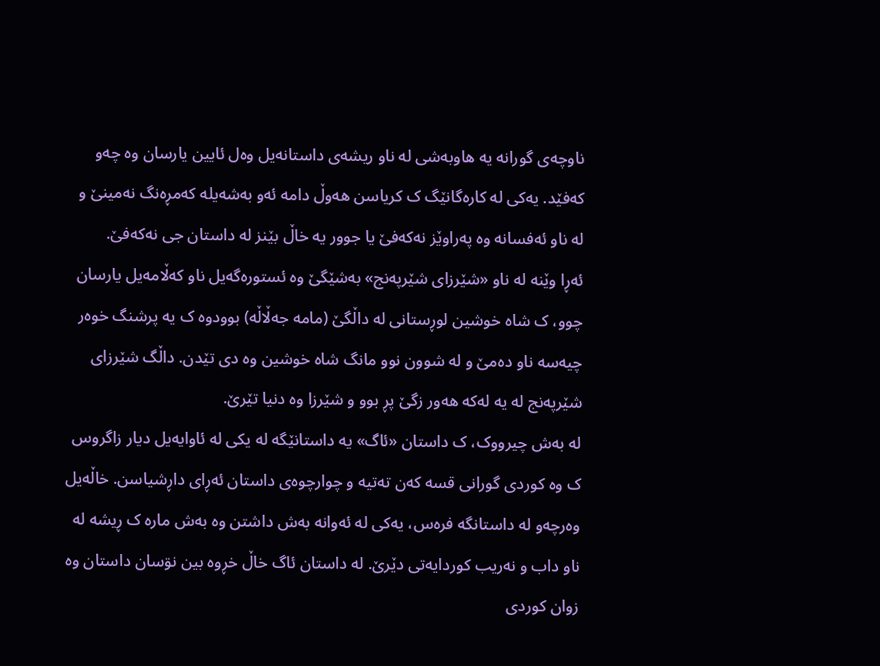ناوچه‌ی گورانه‌ یه‌ هاوبه‌شی له‌ ناو ریشه‌ی داستانه‌یل وه‌ل ئایین یارسان وه‌ چه‌و که‌فێد. یه‌کی له‌ کاره‌گانێگ ک کریاسن هه‌وڵ دامه‌ ئه‌و به‌شه‌یله‌ که‌مڕه‌نگ نه‌مینێ و له‌ ناو ئه‌فسانه‌ وه‌ په‌راوێز نه‌که‌فێ یا جوور یه‌ خاڵ بێنز له‌ داستان جی نه‌که‌فێ.
ئەڕا وێنە لە ناو «شێرزای شێرپەنج» به‌شێگێ وه‌ ئستورەگه‌یل ناو که‌ڵامه‌یل یارسان چوو، ک شاه خوشین لوڕستانی له‌ داڵگێ (مامه‌ جه‌ڵاڵه‌) بوودوه‌ ک یه‌ پرشنگ خوه‌ر چیه‌سه‌ ناو ده‌مێ و له‌ شوون نوو مانگ شاه خوشین وه‌ دی تێدن. داڵگ شێرزای شێرپه‌نج له‌ یه‌ له‌که‌ هه‌ور زگێ پڕ بوو و شێرزا وه‌ دنیا تێرێ.
له‌ به‌ش چیرووک، ک داستان «ئاگ» یه‌ داستانێگه‌ له‌ یکی له‌ ئاوایه‌یل دیار زاگروس ک وه‌ کوردی گورانی قسه‌ که‌ن ته‌تیه‌ و چوارچوه‌ی داستان ئه‌ڕای داڕشیاسن. خاڵه‌یل وه‌رچه‌و له‌ داستانگه‌ فره‌س، یه‌کی له‌ ئه‌وانه‌ به‌ش داشتن وه‌ به‌ش ماره‌ ک ڕیشه‌ له‌ ناو داب و نه‌ریب کوردایه‌تی دێرێ. له‌ داستان ئاگ خاڵ خڕوه‌ بین نۊسان داستان وه‌ زوان کوردی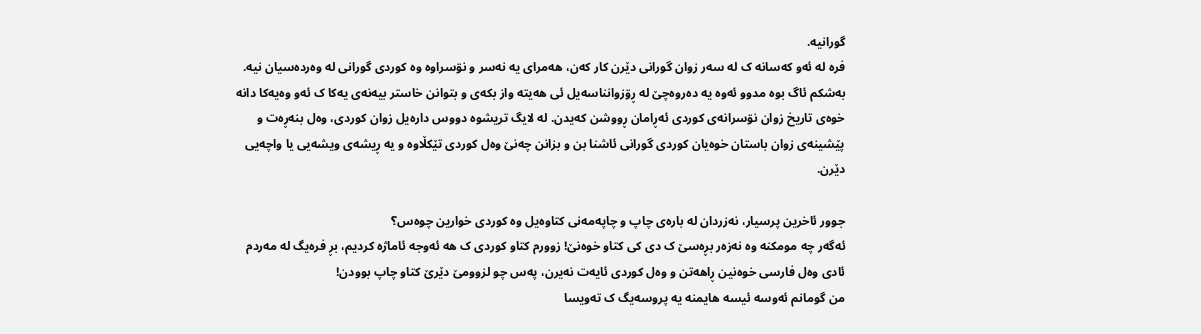گورانیه‌.
فره‌ له‌ ئه‌و که‌سانه‌ ک له‌ سه‌ر زوان گورانی دێرن کار که‌ن، هه‌مرای یه‌ نه‌سر و نۊسراوه‌ وه‌ کوردی گورانی له‌ وه‌رده‌سیان نیه‌. به‌شکم ئاگ بوه‌ مدوو ئه‌وه‌ یه‌ ده‌روه‌چێ له‌ ڕۊزوانناسه‌یل ئی هه‌یته‌ واز بکه‌ی و بتوانن خاستر بیه‌نه‌ی یه‌کا ک ئه‌و وه‌یه‌کا دانه‌ خوه‌ی تاریخ زوان نۊسرانه‌ی کوردی ئه‌ڕامان ڕووشن که‌یدن. له‌ لایگ تریشوه‌ دووس داره‌یل زوان کوردی، وه‌ل بنه‌ڕه‌ت و پێشینه‌ی زوان باستان خوه‌یان کوردی گورانی ئاشنا بن و بزانن چه‌نێ وه‌ل کوردی تێکڵاوه‌ و یه‌ ڕیشه‌ی ویشه‌یی یا واچه‌یی دێرن.

جوور ئاخرین پرسیار، نه‌زردان له‌ باره‌ی چاپ و چاپه‌مه‌نی کتاوه‌یل وه‌ کوردی خوارین چوه‌س؟
ئه‌گه‌ر چه‌ مومکنه‌ وه‌ نه‌زه‌ر بڕه‌سێ ک دی کی کتاو خوه‌نێ! زوورم کتاو کوردی ک هه‌ ئه‌وجه‌ ئاماژه‌ کردیم، بڕ فره‌یگ له‌ مه‌ردم ئادی وه‌ل فارسی خوه‌نین ڕاهه‌تن و وه‌ل کوردی ئایه‌ت نه‌یرن، په‌س چو لزوومێ دێرێ کتاو چاپ بوودن!
من گومانم ئه‌وسه‌ ئیسه‌ هایمنه‌ یه‌ پروسه‌یگ ک ته‌ویسا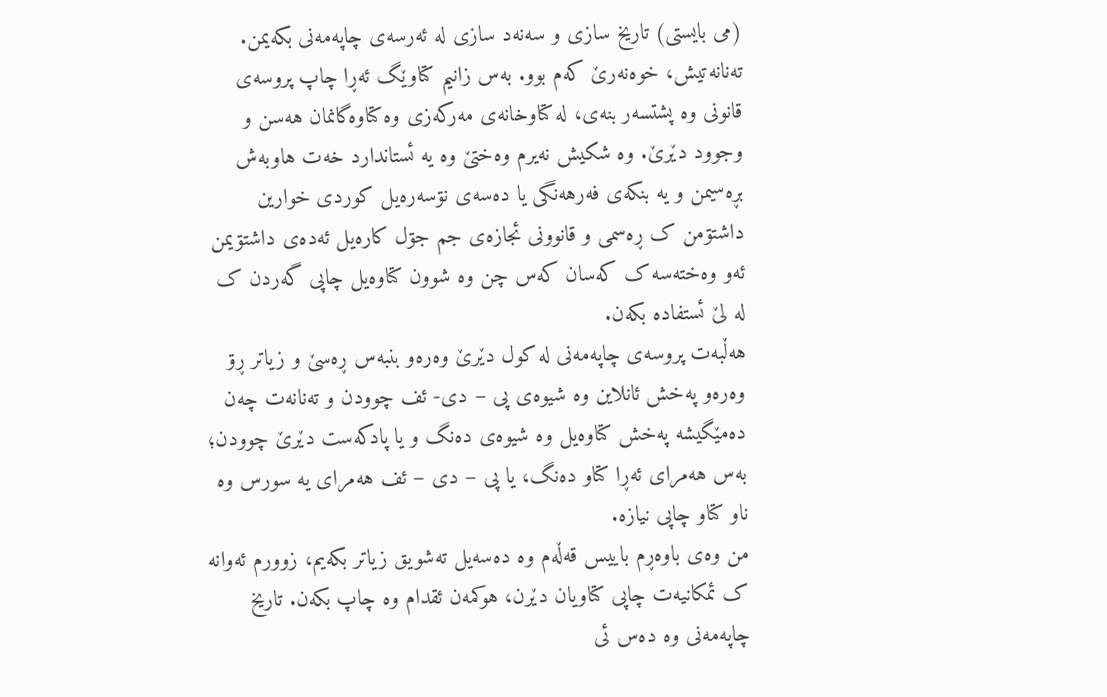(می بایستی) تاریخ سازی و سه‌نه‌د سازی له‌ ئه‌رسه‌ی چاپه‌مه‌نی بکه‌یمن. ته‌نانه‌تیش، خوه‌نه‌رێ که‌م بوو. به‌س زانیم کتاوێگ ئه‌ڕا چاپ پروسه‌ی قانونی وه‌ پشتسه‌ر بنه‌ی، له‌ کتاوخانه‌ی مه‌رکه‌زی وه‌ کتاوه‌گانمان هه‌سن و وجوود دێرێ. وه‌ شکیش نه‌یرم وه‌ختێ وه‌ یه‌ ئستاندارد خه‌ت هاوبه‌ش بڕه‌سیمن و یه‌ بنکه‌ی فه‌رهه‌نگی یا ده‌سه‌ی نۊسه‌ره‌یل کوردی خوارین داشتۊمن ک ڕه‌سمی و قانوونی ئجازه‌ی جم جۊل کاره‌یل ئه‌ده‌ی داشتۊیمن ئه‌و وه‌خته‌سه‌ ک که‌سان که‌س چن وه‌ شوون کتاوه‌یل چاپی گه‌ردن ک له‌ لێ ئستفاده‌ بکه‌ن.
هه‌ڵبه‌ت پروسه‌ی چاپه‌مه‌نی له‌ کول دێرێ وه‌ره‌و بنبه‌س ڕه‌سێ و زیاتر ڕۊ وه‌ره‌و په‌خش ئانلاین وه‌ شیوه‌ی پی – دی- ئف چوودن و ته‌نانه‌ت چه‌ن ده‌مێگیشه‌ په‌خش کتاوه‌یل وه‌ شیوه‌ی ده‌نگ و یا پادکه‌ست دێرێ چوودن؛ به‌س هه‌مرای ئه‌ڕا کتاو ده‌نگ، یا پی – دی – ئف هه‌مرای یه‌ سورس وه‌ ناو کتاو چاپی نیازه‌.
من وه‌ی باوه‌ڕم باییس قه‌ڵه‌م وه‌ ده‌سه‌یل ته‌شویق زیاتر بکه‌یم، زوورم ئه‌وانه‌ ک ئمکانیه‌ت چاپی کتاویان دێرن، هوکمه‌ن ئقدام وه‌ چاپ بکه‌ن. تاریخ چاپه‌مه‌نی وه‌ ده‌س ئی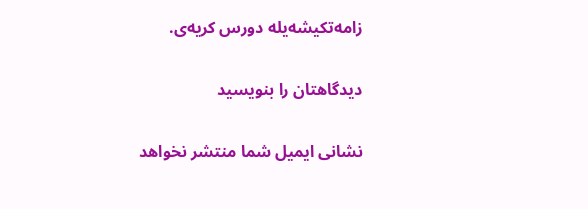زامه‌تکیشه‌یله‌ دورس کریه‌ی.

دیدگاهتان را بنویسید

نشانی ایمیل شما منتشر نخواهد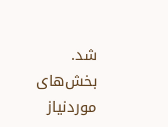شد. بخش‌های موردنیاز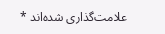علامت‌گذاری شده‌اند *